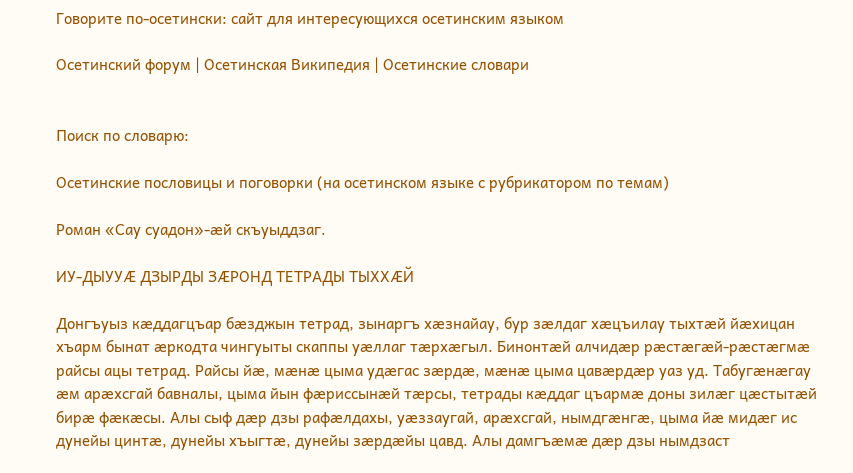Говорите по-осетински: сайт для интересующихся осетинским языком

Осетинский форум | Осетинская Википедия | Осетинские словари


Поиск по словарю:

Осетинские пословицы и поговорки (на осетинском языке с рубрикатором по темам)

Роман «Сау суадон»-æй скъуыддзаг.

ИУ-ДЫУУÆ ДЗЫРДЫ ЗÆРОНД ТЕТРАДЫ ТЫХХÆЙ

Донгъуыз кæддагцъар бæзджын тетрад, зынаргъ хæзнайау, бур зæлдаг хæцъилау тыхтæй йæхицан хъарм бынат æркодта чингуыты скаппы уæллаг тæрхæгыл. Бинонтæй алчидæр рæстæгæй-рæстæгмæ райсы ацы тетрад. Райсы йæ, мæнæ цыма удæгас зæрдæ, мæнæ цыма цавæрдæр уаз уд. Табугæнæгау æм арæхсгай бавналы, цыма йын фæриссынæй тæрсы, тетрады кæддаг цъармæ доны зилæг цæстытæй бирæ фæкæсы. Алы сыф дæр дзы рафæлдахы, уæззаугай, арæхсгай, нымдгæнгæ, цыма йæ мидæг ис дунейы цинтæ, дунейы хъыгтæ, дунейы зæрдæйы цавд. Алы дамгъæмæ дæр дзы нымдзаст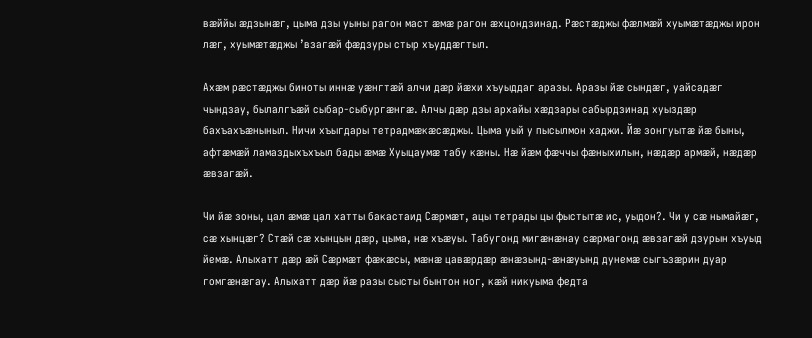вæййы æдзынæг, цыма дзы уыны рагон маст æмæ рагон æхцондзинад. Рæстæджы фæлмæй хуымæтæджы ирон лæг, хуымæтæджы ’взагæй фæдзуры стыр хъуддæгтыл.

Ахæм рæстæджы биноты иннæ уæнгтæй алчи дæр йæхи хъуыддаг аразы. Аразы йæ сындæг, уайсадæг чындзау, былалгъæй сыбар-сыбургæнгæ. Алчы дæр дзы архайы хæдзары сабырдзинад хуыздæр бахъахъæныныл. Ничи хъыгдары тетрадмæкæсæджы. Цыма уый у пысылмон хаджи. Йæ зонгуытæ йæ быны, афтæмæй ламаздыхъхъыл бады æмæ Хуыцаумæ табу кæны. Нæ йæм фæччы фæныхилын, нæдæр армæй, нæдæр æвзагæй.

Чи йæ зоны, цал æмæ цал хатты бакастаид Сæрмæт, ацы тетрады цы фыстытæ ис, уыдон?. Чи у сæ нымайæг, сæ хынцæг? Стæй сæ хынцын дæр, цыма, нæ хъæуы. Табугонд мигæнæнау сæрмагонд æвзагæй дзурын хъуыд йемæ. Алыхатт дæр æй Сæрмæт фæкæсы, мæнæ цавæрдæр æнæзынд-æнæуынд дунемæ сыгъзæрин дуар гомгæнæгау. Алыхатт дæр йæ разы сысты бынтон ног, кæй никуыма федта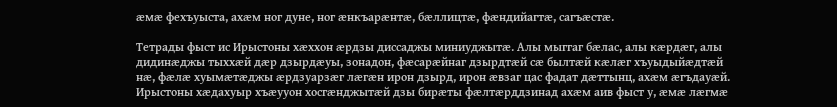æмæ фехъуыста, ахæм ног дуне, ног æнкъарæнтæ, бæллицтæ, фæндийагтæ, сагъæстæ.

Тетрады фыст ис Ирыстоны хæххон æрдзы диссаджы миниуджытæ. Алы мыггаг бæлас, алы кæрдæг, алы дидинæджы тыххæй дæр дзырдæуы, зонадон, фæсарæйнаг дзырдтæй сæ былтæй кæлæг хъуыдыйæдтæй нæ, фæлæ хуымæтæджы æрдзуарзæг лæгæн ирон дзырд, ирон æвзаг цас фадат дæттынц, ахæм æгъдауæй. Ирыстоны хæдахуыр хъæууон хосгæнджытæй дзы бирæты фæлтæрддзинад ахæм аив фыст у, æмæ лæгмæ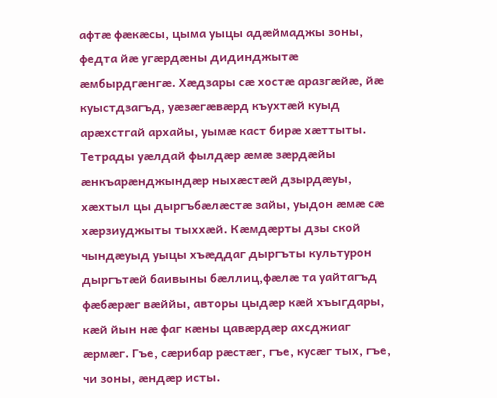афтæ фæкæсы, цыма уыцы адæймаджы зоны, федта йæ угæрдæны дидинджытæ æмбырдгæнгæ. Хæдзары сæ хостæ аразгæйæ, йæ куыстдзагъд, уæзæгæвæрд къухтæй куыд арæхстгай архайы, уымæ каст бирæ хæттыты. Тетрады уæлдай фылдæр æмæ зæрдæйы æнкъарæнджындæр ныхæстæй дзырдæуы, хæхтыл цы дыргъбæлæстæ зайы, уыдон æмæ сæ хæрзиуджыты тыххæй. Кæмдæрты дзы ской чындæуыд уыцы хъæддаг дыргъты культурон дыргътæй баивыны бæллиц,фæлæ та уайтагъд фæбæрæг вæййы, авторы цыдæр кæй хъыгдары, кæй йын нæ фаг кæны цавæрдæр ахсджиаг æрмæг. Гъе, сæрибар рæстæг, гъе, кусæг тых, гъе, чи зоны, æндæр исты.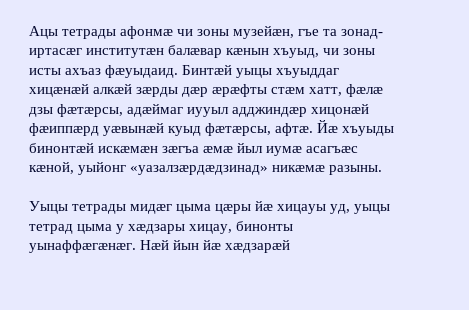Ацы тетрады афонмæ чи зоны музейæн, гъе та зонад-иртасæг институтæн балæвар кæнын хъуыд, чи зоны исты ахъаз фæуыдаид. Бинтæй уыцы хъуыддаг хицæнæй алкæй зæрды дæр æрæфты стæм хатт, фæлæ дзы фæтæрсы, адæймаг иууыл адджиндæр хицонæй фæиппæрд уæвынæй куыд фæтæрсы, афтæ. Йæ хъуыды бинонтæй искæмæн зæгъа æмæ йыл иумæ асагъæс кæной, уыйонг «уазалзæрдæдзинад» никæмæ разыны.

Уыцы тетрады мидæг цыма цæры йæ хицауы уд, уыцы тетрад цыма у хæдзары хицау, бинонты уынаффæгæнæг. Нæй йын йæ хæдзарæй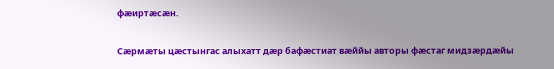фæиртæсæн.

Сæрмæты цæстынгас алыхатт дæр бафæстиат вæййы авторы фæстаг мидзæрдæйы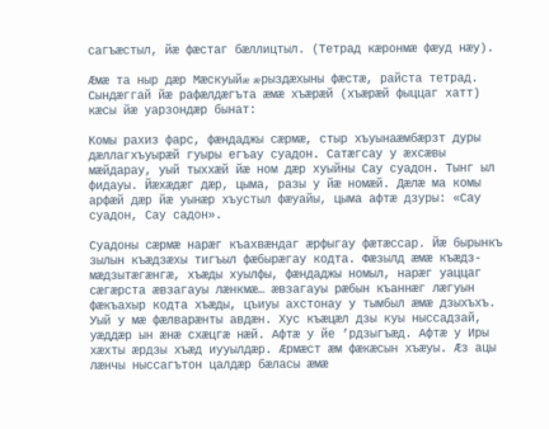сагъæстыл, йæ фæстаг бæллицтыл. (Тетрад кæронмæ фæуд нæу).

Æмæ та ныр дæр Мæскуыйæ æрыздæхыны фæстæ, райста тетрад. Сындæггай йæ рафæлдæгъта æмæ хъæрæй (хъæрæй фыццаг хатт) кæсы йæ уарзондæр бынат:

Комы рахиз фарс, фæндаджы сæрмæ, стыр хъуынаæмбæрзт дуры дæллагхъуырæй гуыры егъау суадон. Сатæгсау у æхсæвы мæйдарау, уый тыххæй йæ ном дæр хуыйны Сау суадон. Тынг ыл фидауы. Йæхæдæг дæр, цыма, разы у йæ номæй. Дæлæ ма комы арфæй дæр йæ уынæр хъустыл фæуайы, цыма афтæ дзуры: «Сау суадон, Сау садон».

Суадоны сæрмæ нарæг къахвæндаг æрфыгау фæтæссар. Йæ бырынкъ зылын къæдзæхы тигъыл фæбырæгау кодта. Фæзылд æмæ къæдз-мæдзытæгæнгæ, хъæды хуылфы, фæндаджы номыл, нарæг уаццаг сæгæрста æвзагауы лæнкмæ… æвзагауы рæбын къаннæг лæгуын фæкъахыр кодта хъæды, цъиуы ахстонау у тымбыл æмæ дзыхъхъ. Уый у мæ фæлварæнты авдæн. Хус къæцæл дзы куы ныссадзай, уæддæр ын æнæ схæцгæ нæй. Афтæ у йе ’рдзыгъæд. Афтæ у Иры хæхты æрдзы хъæд иууылдæр. Æрмæст æм фæкæсын хъæуы. Æз ацы лæнчы ныссагътон цалдæр бæласы æмæ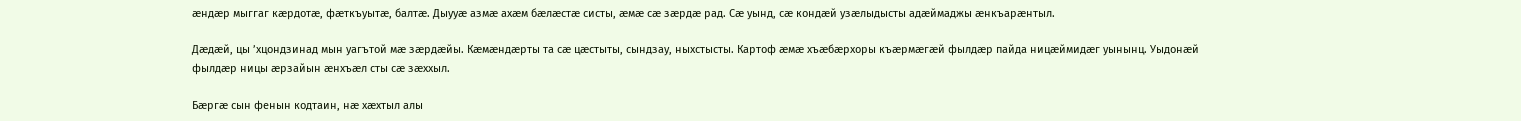æндæр мыггаг кæрдотæ, фæткъуытæ, балтæ. Дыууæ азмæ ахæм бæлæстæ систы, æмæ сæ зæрдæ рад. Сæ уынд, сæ кондæй узæлыдысты адæймаджы æнкъарæнтыл.

Дæдæй, цы ’хцондзинад мын уагътой мæ зæрдæйы. Кæмæндæрты та сæ цæстыты, сындзау, ныхстысты. Картоф æмæ хъæбæрхоры къæрмæгæй фылдæр пайда ницæймидæг уынынц. Уыдонæй фылдæр ницы æрзайын æнхъæл сты сæ зæххыл.

Бæргæ сын фенын кодтаин, нæ хæхтыл алы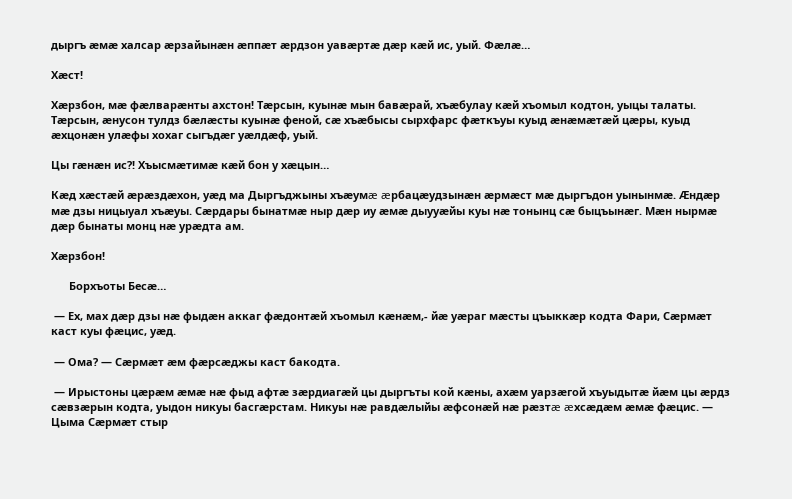дыргъ æмæ халсар æрзайынæн æппæт æрдзон уавæртæ дæр кæй ис, уый. Фæлæ…

Хæст!

Хæрзбон, мæ фæлварæнты ахстон! Тæрсын, куынæ мын бавæрай, хъæбулау кæй хъомыл кодтон, уыцы талаты. Тæрсын, æнусон тулдз бæлæсты куынæ феной, сæ хъæбысы сырхфарс фæткъуы куыд æнæмæтæй цæры, куыд æхцонæн улæфы хохаг сыгъдæг уæлдæф, уый.

Цы гæнæн ис?! Хъысмæтимæ кæй бон у хæцын…

Кæд хæстæй æрæздæхон, уæд ма Дыргъджыны хъæумæ æрбацæудзынæн æрмæст мæ дыргъдон уынынмæ. Æндæр мæ дзы ницыуал хъæуы. Сæрдары бынатмæ ныр дæр иу æмæ дыууæйы куы нæ тонынц сæ быцъынæг. Мæн нырмæ дæр бынаты монц нæ урæдта ам.

Хæрзбон!

      Борхъоты Бесæ…

 — Ех, мах дæр дзы нæ фыдæн аккаг фæдонтæй хъомыл кæнæм,- йæ уæраг мæсты цъыккæр кодта Фари, Сæрмæт каст куы фæцис, уæд.

 — Ома? — Сæрмæт æм фæрсæджы каст бакодта.

 — Ирыстоны цæрæм æмæ нæ фыд афтæ зæрдиагæй цы дыргъты кой кæны, ахæм уарзæгой хъуыдытæ йæм цы æрдз сæвзæрын кодта, уыдон никуы басгæрстам. Никуы нæ равдæлыйы æфсонæй нæ рæзтæ æхсæдæм æмæ фæцис. — Цыма Сæрмæт стыр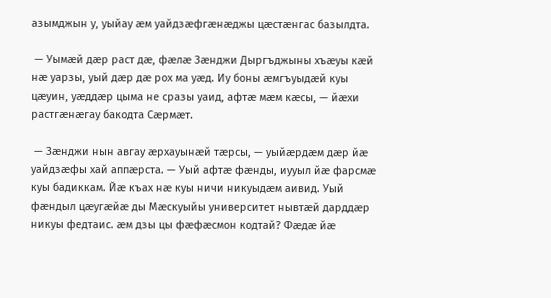азымджын у, уыйау æм уайдзæфгæнæджы цæстæнгас базылдта.

 — Уымæй дæр раст дæ, фæлæ Зæнджи Дыргъджыны хъæуы кæй нæ уарзы, уый дæр дæ рох ма уæд. Иу боны æмгъуыдæй куы цæуин, уæддæр цыма не сразы уаид, афтæ мæм кæсы, — йæхи растгæнæгау бакодта Сæрмæт.

 — Зæнджи нын авгау æрхауынæй тæрсы, — уыйæрдæм дæр йæ уайдзæфы хай аппæрста. — Уый афтæ фæнды, иууыл йæ фарсмæ куы бадиккам. Йæ къах нæ куы ничи никуыдæм аивид. Уый фæндыл цæугæйæ ды Мæскуыйы университет нывтæй дарддæр никуы федтаис. æм дзы цы фæфæсмон кодтай? Фæдæ йæ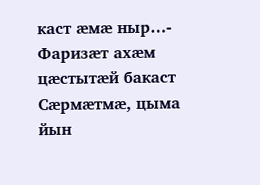каст æмæ ныр…- Фаризæт ахæм цæстытæй бакаст Сæрмæтмæ, цыма йын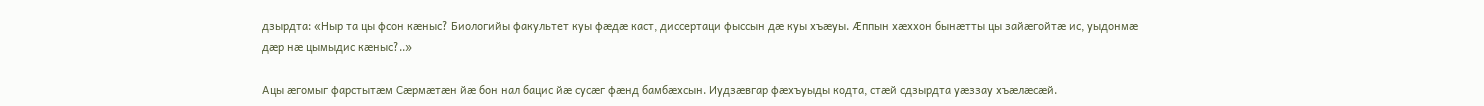дзырдта: «Ныр та цы фсон кæныс? Биологийы факультет куы фæдæ каст, диссертаци фыссын дæ куы хъæуы. Æппын хæххон бынæтты цы зайæгойтæ ис, уыдонмæ дæр нæ цымыдис кæныс?..»

Ацы æгомыг фарстытæм Сæрмæтæн йæ бон нал бацис йæ сусæг фæнд бамбæхсын. Иудзæвгар фæхъуыды кодта, стæй сдзырдта уæззау хъæлæсæй.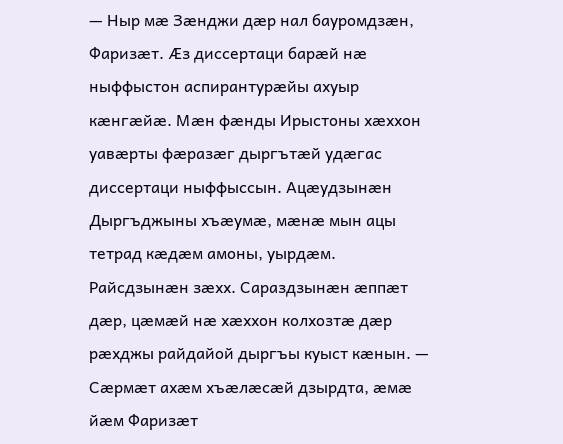— Ныр мæ Зæнджи дæр нал бауромдзæн, Фаризæт. Æз диссертаци барæй нæ ныффыстон аспирантурæйы ахуыр кæнгæйæ. Мæн фæнды Ирыстоны хæххон уавæрты фæразæг дыргътæй удæгас диссертаци ныффыссын. Ацæудзынæн Дыргъджыны хъæумæ, мæнæ мын ацы тетрад кæдæм амоны, уырдæм. Райсдзынæн зæхх. Сараздзынæн æппæт дæр, цæмæй нæ хæххон колхозтæ дæр рæхджы райдайой дыргъы куыст кæнын. — Сæрмæт ахæм хъæлæсæй дзырдта, æмæ йæм Фаризæт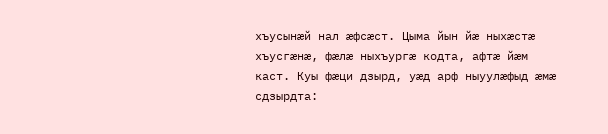хъусынæй нал æфсæст. Цыма йын йæ ныхæстæ хъусгæнæ, фæлæ ныхъургæ кодта, афтæ йæм каст. Куы фæци дзырд, уæд арф ныуулæфыд æмæ сдзырдта: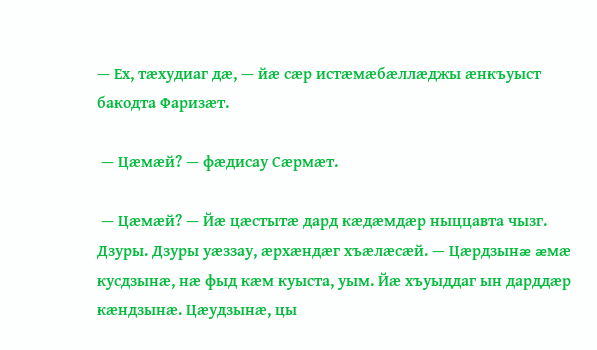— Ех, тæхудиаг дæ, — йæ сæр истæмæбæллæджы æнкъуыст бакодта Фаризæт.

 — Цæмæй? — фæдисау Сæрмæт.

 — Цæмæй? — Йæ цæстытæ дард кæдæмдæр ныццавта чызг. Дзуры. Дзуры уæззау, æрхæндæг хъæлæсæй. — Цæрдзынæ æмæ кусдзынæ, нæ фыд кæм куыста, уым. Йæ хъуыддаг ын дарддæр кæндзынæ. Цæудзынæ, цы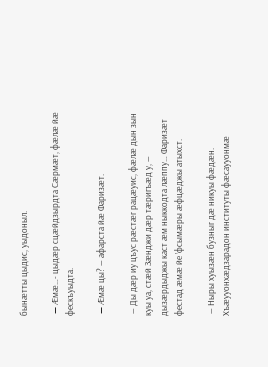бынæтты цыдис, уыдоныл.

 — Æмæ…- цыдæр сцæйдзырдта Сæрмæт, фæлæ йæ фескъуыдта.

 — Æмæ цы? — афарста йæ Фаризæт.

 — Ды дæр иу цъус рæстæг рацæуис, фæлæ дын зын куы уа, стæй Зæнджи дæр тæригъæд у, — дызæрдыджы каст æм ныккодта лæппу… Фаризæт фестад æмæ йе ’фсымæры æфцæджы атыхст.

 — Ныры хуызæн бузныг дæ никуы фæдæн. Хъæууонхæдзарадон институты фæсаууонмæ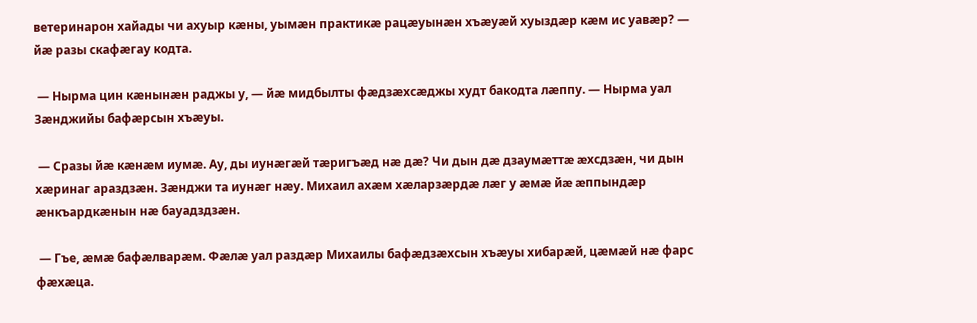ветеринарон хайады чи ахуыр кæны, уымæн практикæ рацæуынæн хъæуæй хуыздæр кæм ис уавæр? — йæ разы скафæгау кодта.

 — Нырма цин кæнынæн раджы у, — йæ мидбылты фæдзæхсæджы худт бакодта лæппу. — Нырма уал Зæнджийы бафæрсын хъæуы.

 — Сразы йæ кæнæм иумæ. Ау, ды иунæгæй тæригъæд нæ дæ? Чи дын дæ дзаумæттæ æхсдзæн, чи дын хæринаг араздзæн. Зæнджи та иунæг нæу. Михаил ахæм хæларзæрдæ лæг у æмæ йæ æппындæр æнкъардкæнын нæ бауадздзæн.

 — Гъе, æмæ бафæлварæм. Фæлæ уал раздæр Михаилы бафæдзæхсын хъæуы хибарæй, цæмæй нæ фарс фæхæца.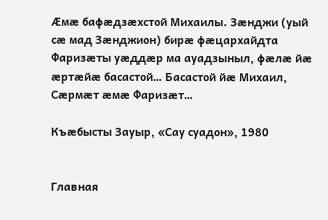Æмæ бафæдзæхстой Михаилы. Зæнджи (уый сæ мад Зæнджион) бирæ фæцархайдта Фаризæты уæддæр ма ауадзыныл, фæлæ йæ æртæйæ басастой… Басастой йæ Михаил, Сæрмæт æмæ Фаризæт…

Къæбысты Зауыр, «Сау суадон», 1980


Главная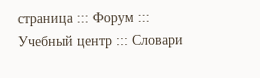страница ::: Форум ::: Учебный центр ::: Словари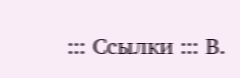::: Ссылки ::: В.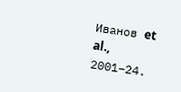Иванов et al., 2001–24.